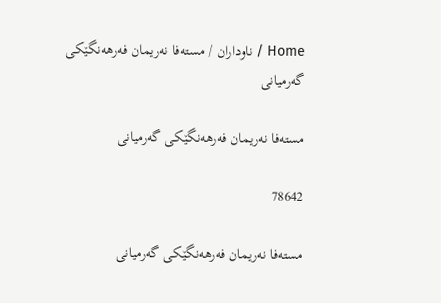Home / ناوداران / مسته‌فا نه‌ریمان فه‌رهه‌نگێكی‌ گه‌رمیانی‌ ‌

مسته‌فا نه‌ریمان فه‌رهه‌نگێكی‌ گه‌رمیانی‌ ‌

78642

مسته‌فا نه‌ریمان فه‌رهه‌نگێكی‌ گه‌رمیانی‌ ‌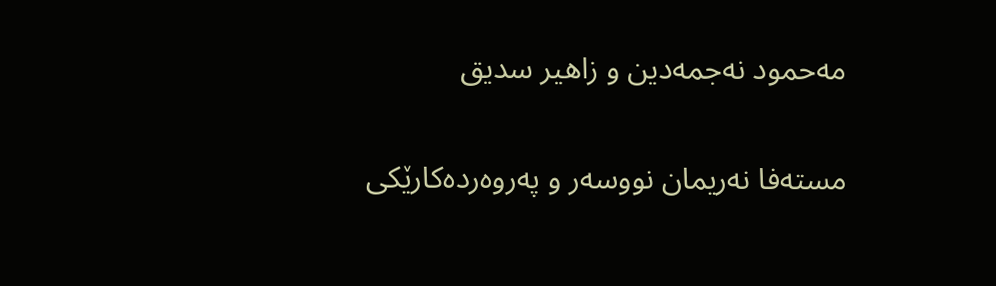مه‌حمود نه‌جمه‌دین و زاهیر سدیق

مسته‌فا نه‌ریمان نووسه‌ر و په‌روه‌رده‌كارێكی‌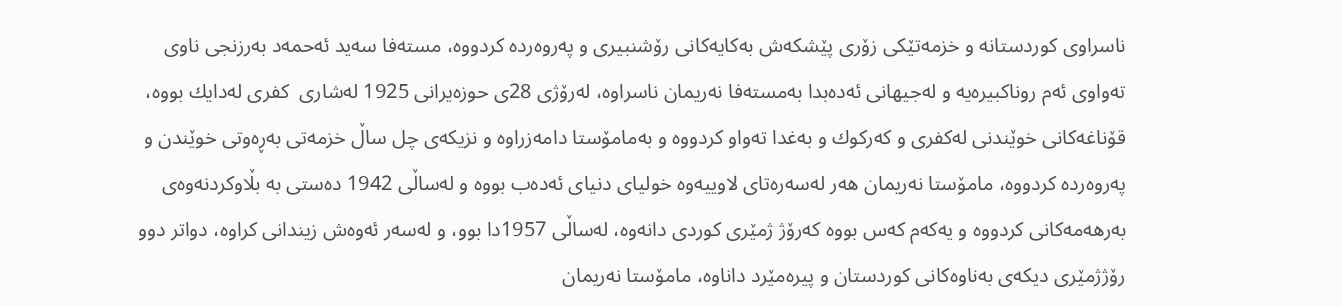ناسراوی‌ كوردستانه‌ و خزمه‌تێكی‌ زۆری‌ پێشكه‌ش به‌كایه‌كانی‌ رۆشنبیری و په‌روه‌رده‌ كردووه‌، مسته‌فا سه‌ید ئه‌حمه‌د به‌رزنجی‌ ناوی‌ ته‌واوی‌ ئه‌م روناكبیره‌یه‌ و له‌جیهانی‌ ئه‌ده‌بدا به‌مسته‌فا نه‌ریمان ناسراوه‌، له‌رۆژی‌ 28ی‌ حوزه‌یرانی‌ 1925 له‌شاری‌  كفری‌ له‌دایك بووه‌، قۆناغه‌كانی‌ خوێندنی‌ له‌كفری‌ و كه‌ركوك و به‌غدا ته‌واو كردووه‌ و به‌مامۆستا دامه‌زراوه‌ و نزیكه‌ی‌ چل ساڵ خزمه‌تی‌ به‌ڕه‌وتی‌ خوێندن و په‌روه‌رده‌ كردووه‌، مامۆستا نه‌ریمان هه‌ر له‌سه‌ره‌تای‌ لاوییه‌وه‌ خولیای‌ دنیای‌ ئه‌ده‌ب بووه‌ و له‌ساڵی‌ 1942 ده‌ستی‌ به‌ بڵاوكردنه‌وه‌ی‌ به‌رهه‌مه‌كانی‌ كردووه‌ و یه‌كه‌م كه‌س بووه‌ كه‌رۆژ ژمێری‌ كوردی‌ دانه‌وه‌، له‌ساڵی‌ 1957دا بوو، و له‌سه‌ر ئه‌وه‌ش زیندانی‌ كراوه‌، دواتر دوو رۆژژمێری‌ دیكه‌ی‌ به‌ناوه‌كانی‌ كوردستان و پیره‌مێرد داناوه‌، مامۆستا نه‌ریمان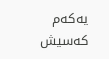یه‌كه‌م كه‌سیش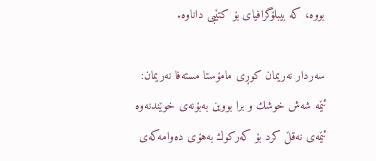بووه‌، كه‌ بیبلۆگرافیای‌ بۆ كتێبی‌ داناوه‌.

سه‌ردار نه‌ریمان كوڕی‌ مامۆستا مسته‌فا نه‌ریمان: ئێمه‌ شه‌ش خوشك و برا بووین به‌بۆنه‌ی‌ خوێندنه‌وه‌ ئێمه‌ی‌ نه‌قڵ كرد بۆ كه‌ركوك به‌هۆی‌ ده‌وامه‌كه‌ی‌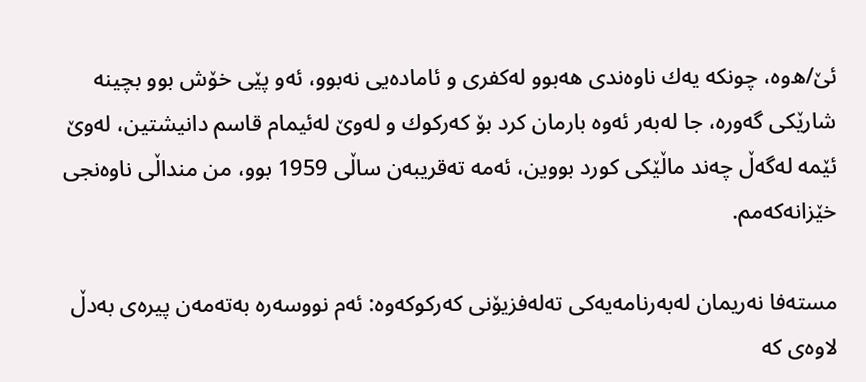ئێ/ه‌وه‌، چونكه‌ یه‌ك ناوه‌ندی‌ هه‌بوو له‌كفری‌ و ئاماده‌یی نه‌بوو، ئه‌و پێی‌ خۆش بوو بچینه‌ شارێكی‌ گه‌وره‌، جا له‌به‌ر ئه‌وه‌ بارمان كرد بۆ كه‌ركوك و له‌وێ‌ له‌ئیمام قاسم دانیشتین، له‌وێ‌ ئێمه‌ له‌گه‌ڵ چه‌ند ماڵێكی‌ كورد بووین، ئه‌مه‌ ته‌قریبه‌ن ساڵی‌ 1959 بوو، من منداڵی‌ ناوه‌نجی‌ خێزانه‌كه‌مم.

مسته‌فا نه‌ریمان له‌به‌رنامه‌یه‌كی‌ ته‌له‌فزیۆنی‌ كه‌ركوكه‌وه‌: ئه‌م نووسه‌ره‌ به‌ته‌مه‌ن پیره‌ی‌ به‌دڵ لاوه‌ی‌ كه‌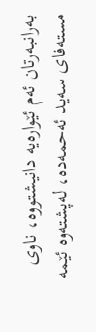به‌رانبه‌رتان ئه‌م ئێواره‌یه‌ دانیشتووه‌، ناوی‌ مسته‌فای‌ سه‌ید ئه‌حمه‌ده‌، له‌پشته‌وه‌ ئێمه‌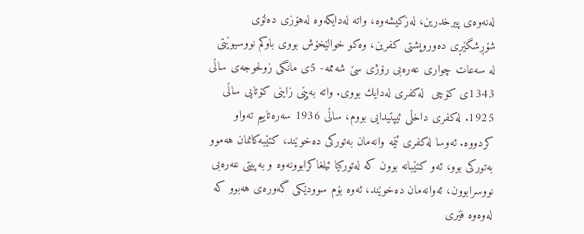له‌نه‌وه‌ی‌ پیرخدرین، له‌زكیشه‌وه‌، واته‌ له‌دایكه‌وه‌ له‌هۆزی‌ ده‌لۆی‌ شۆڕشگێڕی‌ ده‌وروپشتی‌ كفرین، وه‌كو خوالێخۆش بووی‌ باوكم نووسیوێتی‌ له‌ سه‌عات چواری‌ عه‌ره‌بی‌ رۆژی‌ سێ‌ شه‌ممه‌- 5ی‌ مانگی‌ زولحوجه‌ی‌ ساڵی‌ 1343ی‌ كۆچی‌  له‌كفری‌ له‌دایك بووی‌. واته‌ به‌پێی‌ زاینی‌ كۆتایی ساڵی‌ 1925. له‌كفری‌ داخڵی‌ ئیپتیدایی بووم، ساڵی‌ 1936 سه‌ره‌تاییم ته‌واو كردووه‌. ئه‌وسا له‌كفری‌ ئێمه‌ وانه‌مان به‌توركی‌ ده‌خوێند، كتێبه‌كانمان هه‌موو به‌توركی‌ بوو، ئه‌و كتێبانه‌ بوون كه‌ له‌توركیا ئیلغاكرابوونه‌وه‌ و به‌پیتی‌ عه‌ره‌بی‌ نووسرابوون، ئه‌وانه‌مان ده‌خوێند، ئه‌وه‌ بۆم سوودێكی‌ گه‌وره‌ی‌ هه‌بوو كه‌ له‌وه‌وه‌ فێری‌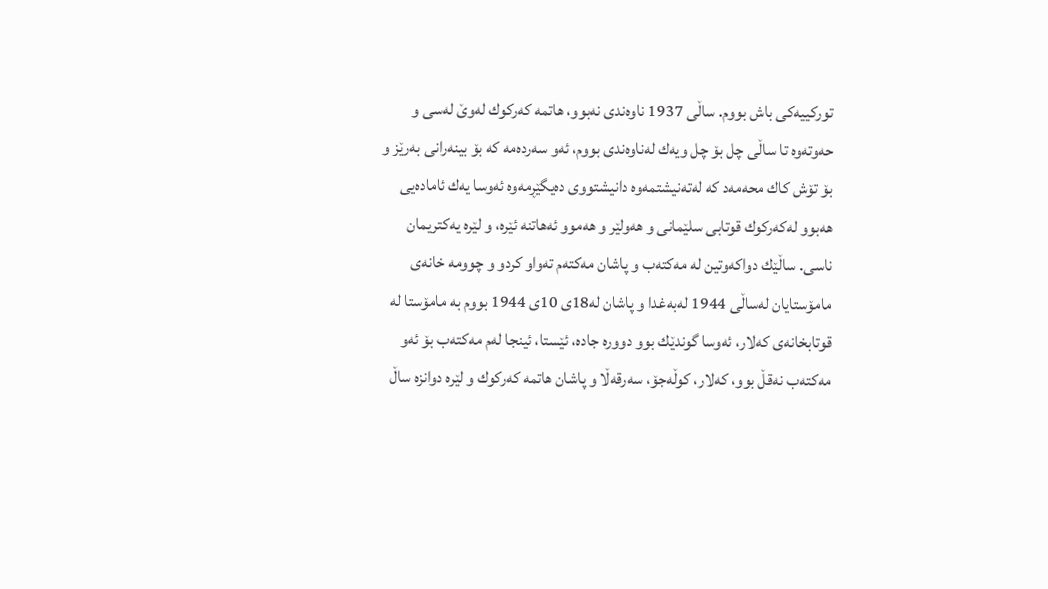توركییه‌كی‌ باش بووم. ساڵی‌ 1937 ناوه‌ندی‌ نه‌بوو، هاتمه‌ كه‌ركوك له‌وێ‌ له‌سی‌ و حه‌وته‌وه‌ تا ساڵی‌ چل بۆ چل ویه‌ك له‌ناوه‌ندی‌ بووم، ئه‌و سه‌رده‌مه‌ كه‌ بۆ بینه‌رانی‌ به‌رێز و بۆ تۆش كاك محه‌مه‌د كه‌ له‌ته‌نیشتمه‌وه‌ دانیشتووی‌ ده‌یگێڕمه‌وه‌ ئه‌وسا یه‌ك ئاماده‌یی هه‌بوو له‌كه‌ركوك قوتابی‌ سلێمانی‌ و هه‌ولێر و هه‌موو ئه‌هاتنه‌ ئێره‌، و لێره‌ یه‌كتریمان ناسی‌. ساڵێك دواكه‌وتین له‌ مه‌كته‌ب و پاشان مه‌كته‌م ته‌واو كردو و چوومه‌ خانه‌ی‌ مامۆستایان له‌ساڵی‌ 1944 له‌به‌غدا و پاشان له‌18ی‌ 10ی‌ 1944 بووم به‌ مامۆستا له‌ قوتابخانه‌ی‌ كه‌لار، ئه‌وسا گوندێك بوو دووره‌ جاده‌، ئێستا، ئینجا له‌م مه‌كته‌ب بۆ ئه‌و مه‌كته‌ب نه‌قڵ بوو، كه‌لار، كوڵه‌جۆ، سه‌رقه‌ڵا و پاشان هاتمه‌ كه‌ركوك و لێره‌ دوانزه‌ ساڵ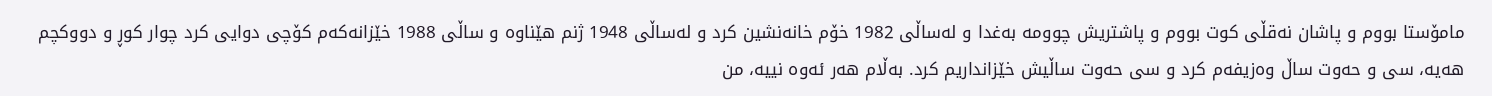مامۆستا بووم و پاشان نه‌قڵی‌ كوت بووم و پاشتریش چوومه‌ به‌غدا و له‌ساڵی‌ 1982 خۆم خانه‌نشین كرد و له‌ساڵی‌ 1948 ژنم هێناوه‌ و ساڵی‌ 1988 خێزانه‌كه‌م كۆچی‌ دوایی كرد چوار كوڕ و دووكچم هه‌یه‌، سی‌ و حه‌وت ساڵ وه‌زیفه‌م كرد و سی‌ حه‌وت ساڵیش خێزانداریم كرد. به‌ڵام هه‌ر ئه‌وه‌ نییه‌، من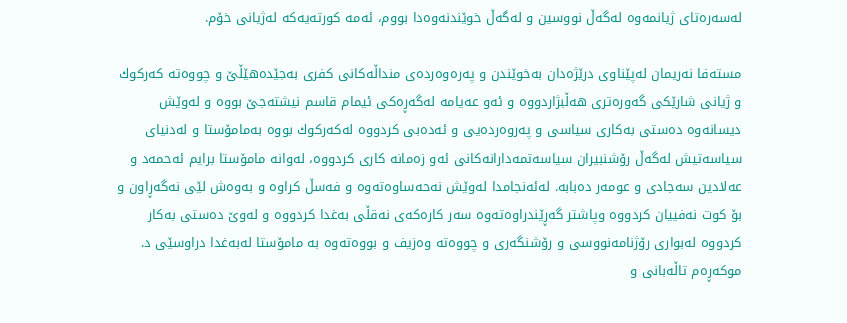له‌سه‌ره‌تای‌ ژیانمه‌وه‌ له‌گه‌ڵ نووسین و له‌گه‌ڵ خوێندنه‌وه‌دا بووم، ئه‌مه‌ كورته‌یه‌كه‌ له‌ژیانی‌ خۆم.

مسته‌فا نه‌ریمان له‌پێناوی‌ درێژه‌دان به‌خوێندن و په‌ره‌وه‌رده‌ی‌ منداڵه‌كانی‌ كفری‌ به‌جێده‌هێڵێ‌ و چووه‌ته‌ كه‌ركوك و ژیانی‌ شارێكی‌ گه‌وره‌تری‌ هه‌ڵبژاردووه‌ و ئه‌و عه‌یامه‌ له‌گه‌ڕه‌كی‌ ئیمام قاسم نیشته‌جێ‌ بووه‌ و له‌وێش دیسانه‌وه‌ ده‌ستی‌ به‌كاری‌ سیاسی‌ و په‌روه‌رده‌یی و ئه‌ده‌بی‌ كردووه‌ له‌كه‌ركوك بووه‌ به‌مامۆستا و له‌دنیای‌ سیاسه‌تیش له‌گه‌ڵ رۆشنبیران سیاسه‌تمه‌دارانه‌كانی‌ ئه‌و زه‌مانه‌ كاری‌ كردووه‌، له‌وانه‌ مامۆستا برایم ئه‌حمه‌د و عه‌لادین سه‌جادی‌ و عومه‌ر ده‌بابه‌. له‌ئه‌نجامدا له‌وێش نه‌حه‌ساوه‌ته‌وه‌ و فه‌سڵ كراوه‌ و به‌وه‌ش لێی‌ نه‌گه‌ڕاون و بۆ كوت نه‌فییان كردووه‌ وپاشتر گه‌ڕێندراوه‌ته‌وه‌ سه‌ر كاره‌كه‌ی‌ نه‌قڵی‌ به‌غدا كردووه‌ و له‌وێ‌ ده‌ستی‌ به‌كار كردووه‌ له‌بواری‌ رۆژنامه‌نووسی‌ و رۆشنگه‌ری‌ و چووه‌ته‌ وه‌زیف و بووه‌ته‌وه‌ به‌ مامۆستا له‌به‌غدا دراوسێی‌ د. موكه‌ڕه‌م تاڵه‌بانی‌ و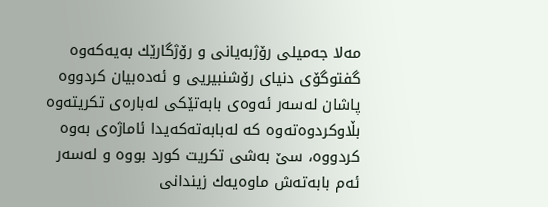مه‌لا جه‌میلی‌ رۆژبه‌یانی‌ و رۆژگارێك به‌یه‌كه‌وه‌ گفتوگۆی‌ دنیای‌ رۆشنبیریی و ئه‌ده‌بیان كردووه‌ پاشان له‌سه‌ر ئه‌وه‌ی‌ بابه‌تێكی‌ له‌باره‌ی‌ تكریته‌وه‌ بڵاوكردوه‌ته‌وه‌ كه‌ له‌بابه‌ته‌كه‌یدا ئاماژه‌ی‌ به‌وه‌ كردووه‌، سێ‌ به‌شی‌ تكریت كورد بووه‌ و له‌سه‌ر ئه‌م بابه‌ته‌ش ماوه‌یه‌ك زیندانی‌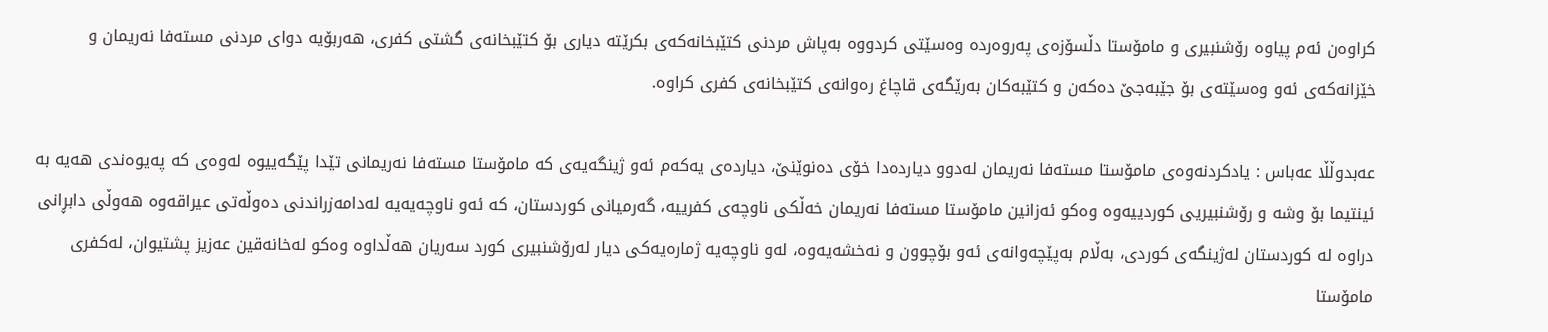كراوه‌ن ئه‌م پیاوه‌ رۆشنبیری و مامۆستا دڵسۆزه‌ی‌ په‌روه‌رده‌ وه‌سێتی‌ كردووه‌ به‌پاش مردنی‌ كتێبخانه‌كه‌ی‌ بكرێته‌ دیاری‌ بۆ كتێبخانه‌ی‌ گشتی‌ كفری‌، هه‌ربۆیه‌ دوای‌ مردنی‌ مسته‌فا نه‌ریمان و خێزانه‌كه‌ی‌ ئه‌و وه‌سێته‌ی‌ بۆ جێبه‌جێ ده‌كه‌ن و كتێبه‌كان به‌رێگه‌ی‌ قاچاغ ره‌وانه‌ی‌ كتێبخانه‌ی‌ كفری‌ كراوه‌.

عه‌بدوڵڵا عه‌باس : یادكردنه‌وه‌ی‌ مامۆستا مسته‌فا نه‌ریمان له‌دوو دیارده‌دا خۆی‌ ده‌نوێنێ‌، دیارده‌ی‌ یه‌كه‌م ئه‌و ژینگه‌یه‌ی‌ كه‌ مامۆستا مسته‌فا نه‌ریمانی‌ تێدا پێگه‌ییوه‌ له‌وه‌ی‌ كه‌ په‌یوه‌ندی‌ هه‌یه‌ به‌ ئینتیما بۆ وشه‌ و رۆشنبیریی كوردییه‌وه‌ وه‌كو ئه‌زانین مامۆستا مسته‌فا نه‌ریمان خه‌ڵكی‌ ناوچه‌ی‌ كفرییه‌، گه‌رمیانی‌ كوردستان، كه‌ ئه‌و ناوچه‌یه‌یه‌ له‌دامه‌زراندنی‌ ده‌وڵه‌تی‌ عیراقه‌وه‌ هه‌وڵی‌ دابڕانی‌ دراوه‌ له‌ كوردستان له‌ژینگه‌ی‌ كوردی‌، به‌ڵام به‌پێچه‌وانه‌ی‌ ئه‌و بۆچوون و نه‌خشه‌یه‌وه‌، له‌و ناوچه‌یه‌ ژماره‌یه‌كی‌ دیار له‌رۆشنبیری‌ كورد سه‌ریان هه‌ڵداوه‌ وه‌كو له‌خانه‌قین عه‌زیز پشتیوان، له‌كفری‌ مامۆستا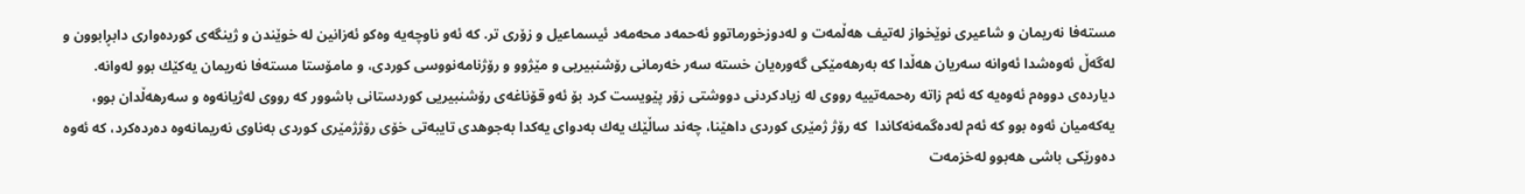مسته‌فا نه‌ریمان و شاعیری‌ نوێخواز له‌تیف هه‌ڵمه‌ت و له‌دوزخورماتوو ئه‌حمه‌د محه‌مه‌د ئیسماعیل و زۆری‌ تر. كه‌ ئه‌و ناوچه‌یه‌ وه‌كو ئه‌زانین له‌ خوێندن و ژینگه‌ی‌ كورده‌واری‌ دابڕابوون و له‌گه‌ڵ ئه‌وه‌شدا ئه‌وانه‌ سه‌ریان هه‌ڵدا كه‌ به‌رهه‌مێكی‌ گه‌وره‌یان خسته‌ سه‌ر خه‌رمانی‌ رۆشنبیریی و مێژوو و رۆژنامه‌نووسی‌ كوردی‌، و مامۆستا مسته‌فا نه‌ریمان یه‌كێك بوو له‌وانه‌. دیارده‌ی‌ دووه‌م ئه‌وه‌یه‌ كه‌ ئه‌م زاته‌ ره‌حمه‌تییه‌ رووی‌ له‌ زیادكردنی‌ دووشتی‌ زۆر پێویست كرد بۆ ئه‌و قۆناغه‌ی‌ رۆشنبیریی كوردستانی‌ باشوور كه‌ رووی‌ له‌ژیانه‌وه‌ و سه‌رهه‌ڵدان بوو، یه‌كه‌میان ئه‌وه‌ بوو كه‌ ئه‌م له‌ده‌گمه‌نه‌كاندا  كه‌ رۆژ ژمێری‌ كوردی‌ داهێنا، چه‌ند ساڵێك یه‌ك به‌دوای‌ یه‌كدا به‌جوهدی‌ تایبه‌تی‌ خۆی‌ رۆژژمێری‌ كوردی‌ به‌ناوی‌ نه‌ریمانه‌وه‌ ده‌رده‌كرد، كه‌ ئه‌وه‌ ده‌ورێكی‌ باشی‌ هه‌بوو له‌خزمه‌ت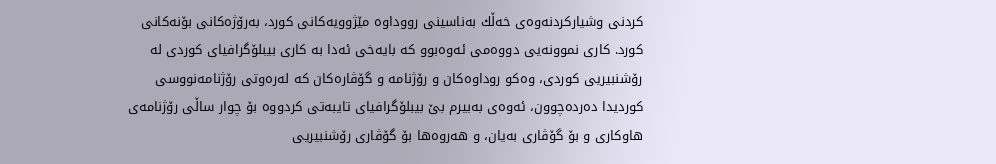كردنی‌ وشیاركردنه‌وه‌ی‌ خه‌ڵك به‌ناسینی‌ رووداوه‌ مێژوویه‌كانی‌ كورد، به‌رۆژه‌كانی‌ بۆنه‌كانی‌ كورد. كاری‌ نموونه‌یی دووه‌می‌ ئه‌وه‌بوو كه‌ بایه‌خی‌ ئه‌دا به‌ كاری‌ بیبلۆگرافیای‌ كوردی‌ له‌ رۆشنبیریی كوردی‌، وه‌كو روداوه‌كان و رۆژنامه‌ و گۆڤاره‌كان كه‌ له‌ره‌وتی‌ رۆژنامه‌نووسی‌ كوردیدا ده‌رده‌چوون، ئه‌وه‌ی‌ به‌بیرم بێ‌ بیبلۆگرافیای‌ تایبه‌تی‌ كردووه‌ بۆ چوار ساڵی‌ رۆژنامه‌ی‌ هاوكاری‌ و بۆ گۆڤاری‌ به‌یان، و هه‌روه‌ها بۆ گۆڤاری‌ رۆشنبیریی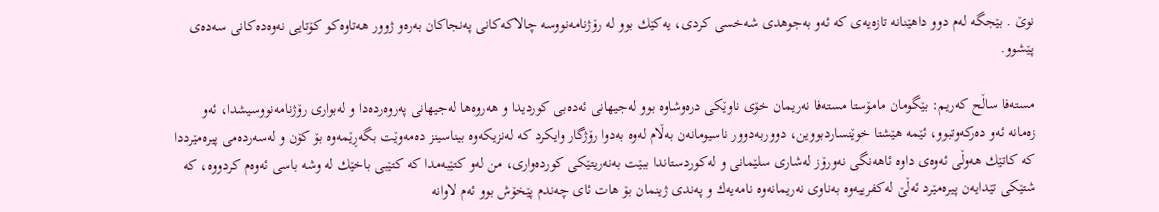نوێ‌ . بێجگه‌ له‌م دوو داهێنانه‌ تازه‌یه‌ی‌ كه‌ ئه‌و به‌جوهدی‌ شه‌خسی‌ كردی‌، یه‌كێك بوو له‌ رۆژنامه‌نووسه‌ چالاكه‌كانی‌ په‌نجاكان به‌ره‌و ژوور هه‌تاوه‌كو كۆتایی نه‌وه‌ده‌كانی‌ سه‌ده‌ی‌ پێشوو.

مسته‌فا ساڵح كه‌ریم: بێگومان مامۆستا مسته‌فا نه‌ریمان خۆی‌ ناوێكی‌ دره‌وشاوه‌ بوو له‌جیهانی‌ ئه‌ده‌بی‌ كوردیدا و هه‌روه‌ها له‌جیهانی‌ په‌روه‌رده‌دا و له‌بواری‌ رۆژنامه‌نووسیشدا، ئه‌و زه‌مانه‌ ئه‌و ده‌ركه‌وتبوو، ئێمه‌ هێشتا خوێنساردبووین، دووربه‌دوور ناسیومانه‌ن به‌ڵام له‌وه‌ به‌دوا رۆژگار وایكرد كه‌ له‌نزیكه‌وه‌ بیناسینز ده‌مه‌وێت بگه‌ڕێمه‌وه‌ بۆ كۆن و له‌سه‌رده‌می‌ پیره‌مێرددا كه‌ كاتێك هه‌وڵی‌ ئه‌وه‌ی‌ داوه‌ ئاهه‌نگی‌ نه‌ورۆز له‌شاری‌ سلێمانی‌ و له‌كوردستاندا ببێت به‌نه‌ریتێكی‌ كورده‌واری‌، من له‌و كتێبه‌مدا كه‌ كتێبی‌ باخێك له‌ وشه‌ باسی‌ ئه‌وه‌م كردووه‌، كه‌ شتێكی‌ تێدایه‌ن پیره‌مێرد ئه‌ڵێ‌ له‌كفرییه‌وه‌ به‌ناوی‌ نه‌ریمانه‌وه‌ نامه‌یه‌ك و په‌ندی‌ ژینمان بۆ هات ئای‌ چه‌ندم پێخۆش بوو ئه‌م لاوانه‌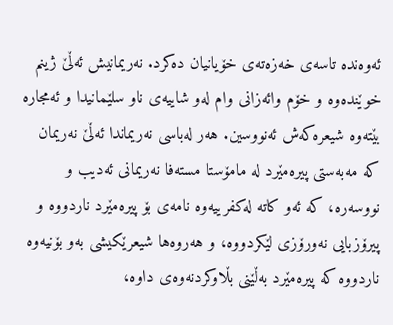ئه‌وه‌نده‌ تاسه‌ی‌ خه‌زه‌ته‌ی‌ خۆیانیان ده‌كرد. نه‌ریمانیش ئه‌ڵێ‌ ژینم خوێنده‌وه‌ و خۆم وائه‌زانی‌ وام له‌و شاییه‌ی‌ ناو سلێمانیدا و ئه‌مجاره‌ بێته‌وه‌ شیعره‌كه‌ش ئه‌نووسین. هه‌ر له‌باسی‌ نه‌ریماندا ئه‌ڵێ‌ نه‌ریمان كه‌ مه‌به‌ستی‌ پیره‌مێرد له‌ مامۆستا مسته‌فا نه‌ریمانی‌ ئه‌دیب و نووسه‌ره‌، كه‌ ئه‌و كاته‌ له‌كفرییه‌وه‌ نامه‌ی‌ بۆ پیره‌مێرد ناردووه‌ و پیرۆزبایی نه‌ورۆزی‌ لێكردووه‌، و هه‌روه‌ها شیعرێكیشی‌ به‌و بۆنیه‌وه‌ ناردووه‌ كه‌ پیره‌مێرد به‌ڵێنی‌ بڵاوكردنه‌وه‌ی‌ داوه‌،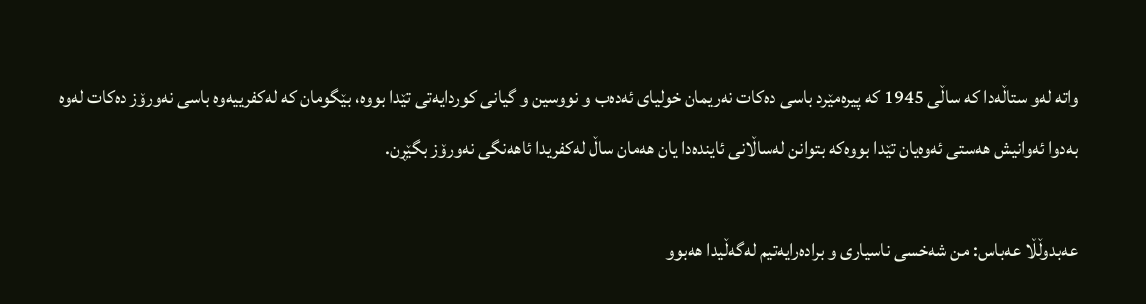واته‌ له‌و ستاڵه‌دا كه‌ ساڵی‌ 1945 كه‌ پیره‌مێرد باسی‌ ده‌كات نه‌ریمان خولیای‌ ئه‌ده‌ب و نووسین و گیانی‌ كوردایه‌تی‌ تێدا بووه‌، بێگومان كه‌ له‌كفرییه‌وه‌ باسی‌ نه‌ورۆز ده‌كات له‌وه‌ به‌دوا ئه‌وانیش هه‌ستی‌ ئه‌وه‌یان تێدا بووه‌كه‌ بتوانن له‌ساڵانی‌ ئاینده‌دا یان هه‌مان ساڵ له‌كفریدا ئاهه‌نگی‌ نه‌ورۆز بگێڕن.

عه‌بدوڵڵا عه‌باس: من شه‌خسی‌ ناسیاری‌ و براده‌رایه‌تیم له‌گه‌ڵیدا هه‌بوو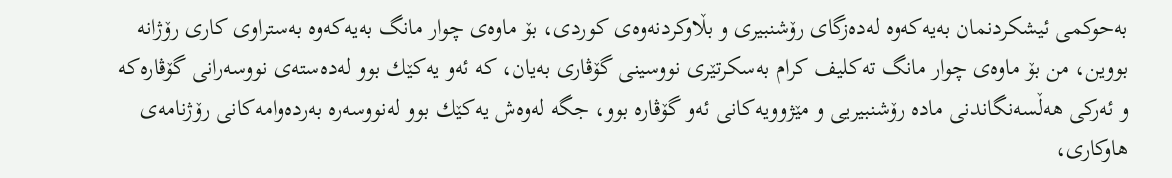به‌حوكمی‌ ئیشكردنمان به‌یه‌كه‌وه‌ له‌ده‌زگای‌ رۆشنبیری و بڵاوكردنه‌وه‌ی‌ كوردی‌، بۆ ماوه‌ی‌ چوار مانگ به‌یه‌كه‌وه‌ به‌ستراوی‌ كاری‌ رۆژانه‌ بووین، من بۆ ماوه‌ی‌ چوار مانگ ته‌كلیف كرام به‌سكرتێری‌ نووسینی‌ گۆڤاری‌ به‌یان، كه‌ ئه‌و یه‌كێك بوو له‌ده‌سته‌ی‌ نووسه‌رانی‌ گۆڤاره‌كه‌ و ئه‌ركی‌ هه‌ڵسه‌نگاندنی‌ ماده‌ رۆشنبیریی و مێژوویه‌كانی‌ ئه‌و گۆڤاره‌ بوو، جگه‌ له‌وه‌ش یه‌كێك بوو له‌نووسه‌ره‌ به‌رده‌وامه‌كانی‌ رۆژنامه‌ی‌ هاوكاری‌،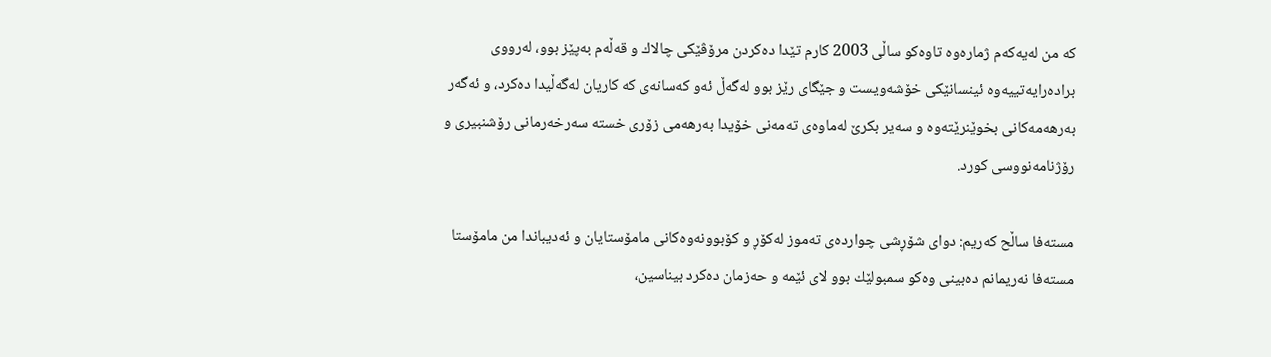كه‌ من له‌یه‌كه‌م ژماره‌وه‌ تاوه‌كو ساڵی‌ 2003 كارم تێدا ده‌كردن مرۆڤێكی‌ چالاك و قه‌ڵه‌م به‌پێز بوو، له‌رووی‌ براده‌رایه‌تییه‌وه‌ ئینسانێكی‌ خۆشه‌ویست و جێگای‌ رێز بوو له‌گه‌ڵ ئه‌و كه‌سانه‌ی‌ كه‌ كاریان له‌گه‌ڵیدا ده‌كرد، و ئه‌گه‌ر به‌رهه‌مه‌كانی‌ بخوێنرێته‌وه‌ و سه‌یر بكرێ له‌ماوه‌ی‌ ته‌مه‌نی‌ خۆیدا به‌رهه‌می‌ زۆری‌ خسته‌ سه‌رخه‌رمانی‌ رۆشنبیری و رۆژنامه‌نووسی‌ كورد.

مسته‌فا ساڵح كه‌ریم: دوای‌ شۆڕشی‌ چوارده‌ی‌ ته‌موز له‌كۆڕ و كۆبوونه‌وه‌كانی‌ مامۆستایان و ئه‌دیباندا من مامۆستا مسته‌فا نه‌ریمانم ده‌بینی‌ وه‌كو سمبولێك بوو لای‌ ئێمه‌ و حه‌زمان ده‌كرد بیناسین،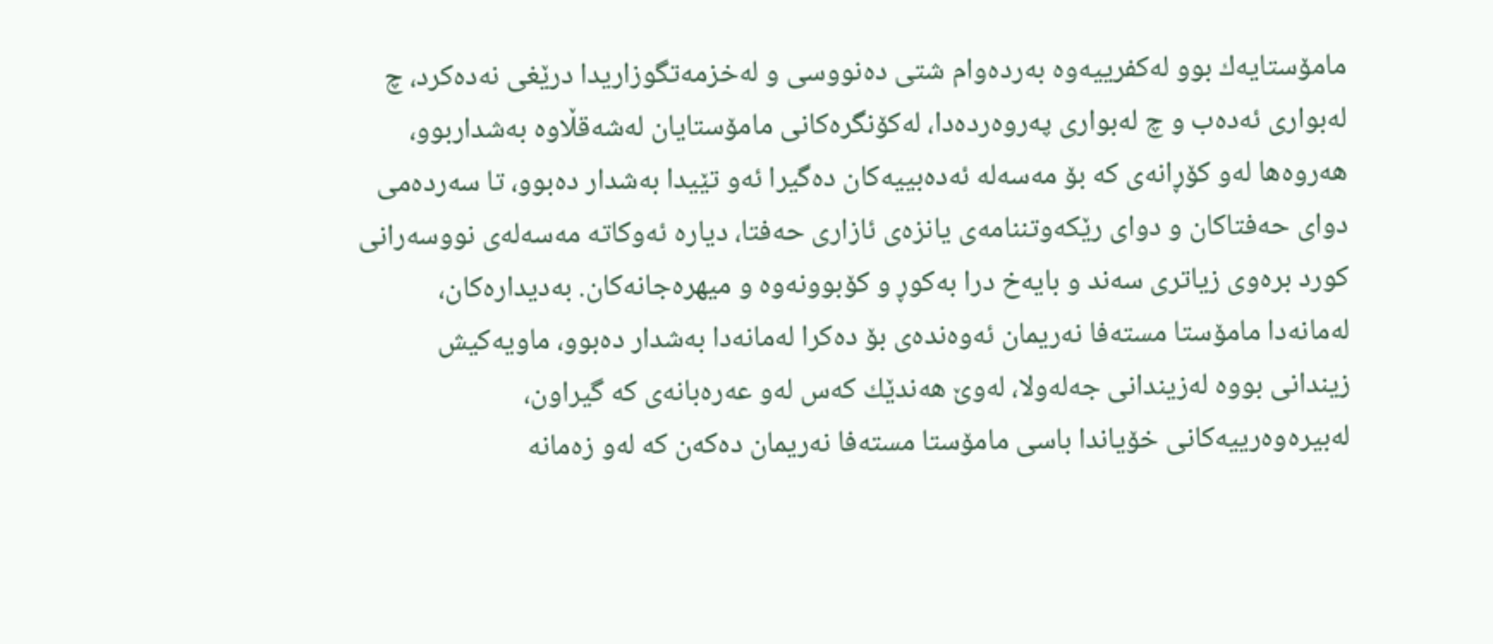مامۆستایه‌ك بوو له‌كفرییه‌وه‌ به‌رده‌وام شتی‌ ده‌نووسی‌ و له‌خزمه‌تگوزاریدا درێغی‌ نه‌ده‌كرد، چ له‌بواری‌ ئه‌ده‌ب و چ له‌بواری‌ په‌روه‌رده‌دا، له‌كۆنگره‌كانی‌ مامۆستایان له‌شه‌قڵاوه‌ به‌شداربوو، هه‌روه‌ها له‌و كۆڕانه‌ی‌ كه‌ بۆ مه‌سه‌له‌ ئه‌ده‌بییه‌كان ده‌گیرا ئه‌و تێیدا به‌شدار ده‌بوو، تا سه‌رده‌می‌ دوای‌ حه‌فتاكان و دوای‌ رێكه‌وتننامه‌ی‌ یانزه‌ی‌ ئازاری‌ حه‌فتا، دیاره‌ ئه‌وكاته‌ مه‌سه‌له‌ی‌ نووسه‌رانی‌ كورد بره‌وی‌ زیاتری‌ سه‌ند و بایه‌خ درا به‌كوڕ و كۆبوونه‌وه‌ و میهره‌جانه‌كان. به‌دیداره‌كان، له‌مانه‌دا مامۆستا مسته‌فا نه‌ریمان ئه‌وه‌نده‌ی‌ بۆ ده‌كرا له‌مانه‌دا به‌شدار ده‌بوو، ماویه‌كیش زیندانی‌ بووه‌ له‌زیندانی‌ جه‌له‌ولا، له‌وێ‌ هه‌ندێك كه‌س له‌و عه‌ره‌بانه‌ی‌ كه‌ گیراون، له‌بیره‌وه‌رییه‌كانی‌ خۆیاندا باسی‌ مامۆستا مسته‌فا نه‌ریمان ده‌كه‌ن كه‌ له‌و زه‌مانه‌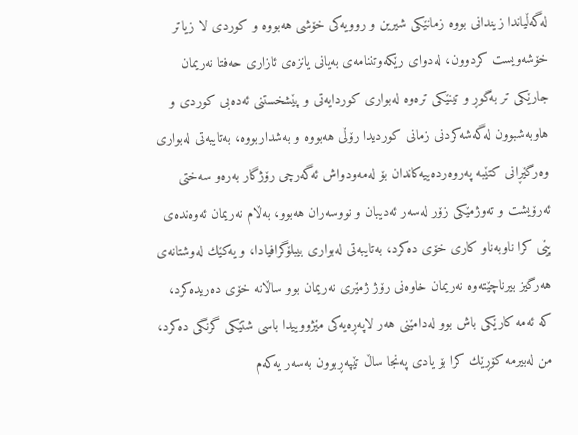له‌گه‌ڵیاندا زیندانی‌ بووه‌ زمانێكی‌ شیرین و روویه‌كی‌ خۆشی‌ هه‌بووه‌ و كوردی‌ لا زیاتر خۆشه‌ویست كردوون، له‌دوای‌ رێكه‌وتننامه‌ی‌ به‌یانی‌ یانزه‌ی‌ ئازاری‌ حه‌فتا نه‌ریمان جارێكی‌ تر به‌گوڕ و تینێكی‌ تره‌وه‌ له‌بواری‌ كوردایه‌تی‌ و پێشخستنی‌ ئه‌ده‌بی‌ كوردی‌ و هاوبه‌شبوون له‌گه‌شه‌كردنی‌ زمانی‌ كوردیدا رۆڵی‌ هه‌بووه‌ و به‌شداربووه‌، به‌تایبه‌تی‌ له‌بواری‌ وه‌رگێڕانی‌ كتێبه‌ په‌روه‌رده‌ییه‌كاندان بۆ له‌مه‌ودواش ئه‌گه‌رچی‌ رۆژگار به‌ره‌و سه‌ختی‌ ئه‌رۆیشت و ته‌وژمێكی‌ زۆر له‌سه‌ر ئه‌دیبان و نووسه‌ران هه‌بوو، به‌ڵام نه‌ریمان ئه‌وه‌نده‌ی‌ پێی‌ كرا ناوبه‌ناو كاری‌ خۆی‌ ده‌كرد، به‌تایبه‌تی‌ له‌بواری‌ بیبلۆگرافیادا، و یه‌كێك له‌وشتانه‌ی‌ هه‌رگیز بیرناچێته‌وه‌ نه‌ریمان خاوه‌نی‌ رۆژ ژمێری‌ نه‌ریمان بوو ساڵانه‌ خۆی‌ ده‌ریده‌كرد، كه‌ ئه‌مه‌ كارێكی‌ باش بوو له‌دامێنی‌ هه‌ر لاپه‌ڕه‌یه‌كی‌ مێژووییدا باسی‌ شتێكی‌ گرنگی‌ ده‌كرد، من له‌بیرمه‌ كۆڕێك كرا بۆ یادی‌ په‌نجا ساڵ تێپه‌ڕبوون به‌سه‌ر یه‌كه‌م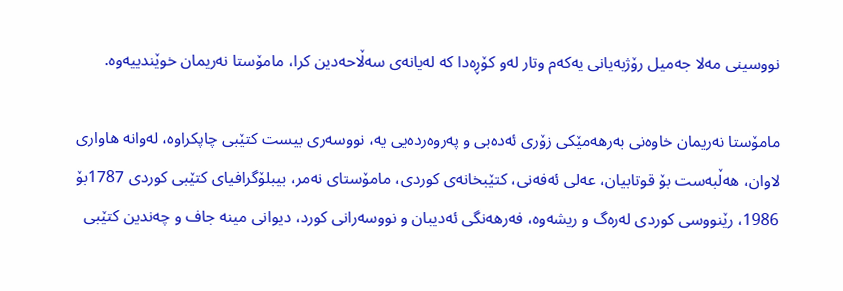نووسینی‌ مه‌لا جه‌میل رۆژبه‌یانی‌ یه‌كه‌م وتار له‌و كۆڕه‌دا كه‌ له‌یانه‌ی‌ سه‌ڵاحه‌دین كرا، مامۆستا نه‌ریمان خوێندییه‌وه‌.

مامۆستا نه‌ریمان خاوه‌نی‌ به‌رهه‌مێكی‌ زۆری‌ ئه‌ده‌بی‌ و په‌روه‌رده‌یی یه‌، نووسه‌ری‌ بیست كتێبی‌ چاپكراوه‌، له‌وانه‌ هاواری‌ لاوان، هه‌ڵبه‌ست بۆ قوتابیان، عه‌لی‌ ئه‌فه‌نی‌، كتێبخانه‌ی‌ كوردی‌، مامۆستای‌ نه‌مر، بیبلۆگرافیای‌ كتێبی‌ كوردی‌ 1787بۆ 1986، رێنووسی‌ كوردی‌ له‌ره‌گ و ریشه‌وه‌، فه‌رهه‌نگی‌ ئه‌دیبان و نووسه‌رانی‌ كورد، دیوانی‌ مینه‌ جاف و چه‌ندین كتێبی‌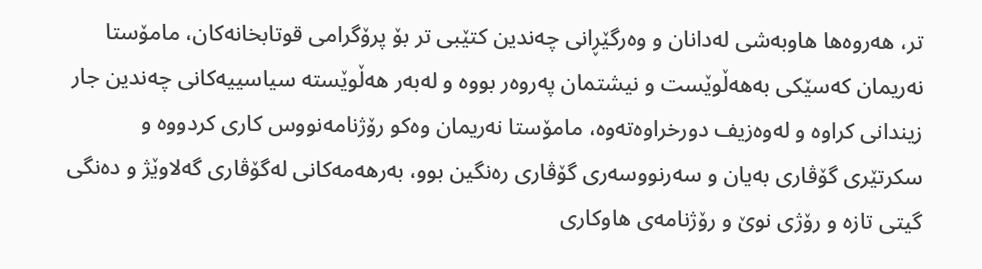تر، هه‌روه‌ها هاوبه‌شی‌ له‌دانان و وه‌رگێڕانی‌ چه‌ندین كتێبی‌ تر بۆ پرۆگرامی‌ قوتابخانه‌كان، مامۆستا نه‌ریمان كه‌سێكی‌ به‌هه‌ڵوێست و نیشتمان په‌روه‌ر بووه‌ و له‌به‌ر هه‌ڵوێسته‌ سیاسییه‌كانی‌ چه‌ندین جار زیندانی‌ كراوه‌ و له‌وه‌زیف دورخراوه‌ته‌وه‌، مامۆستا نه‌ریمان وه‌كو رۆژنامه‌نووس كاری‌ كردووه‌ و سكرتێری‌ گۆڤاری‌ به‌یان و سه‌رنووسه‌ری‌ گۆڤاری‌ ره‌نگین بوو، به‌رهه‌مه‌كانی‌ له‌گۆڤاری‌ گه‌لاوێژ و ده‌نگی‌ گیتی‌ تازه‌ و رۆژی‌ نوێ‌ و رۆژنامه‌ی‌ هاوكاری‌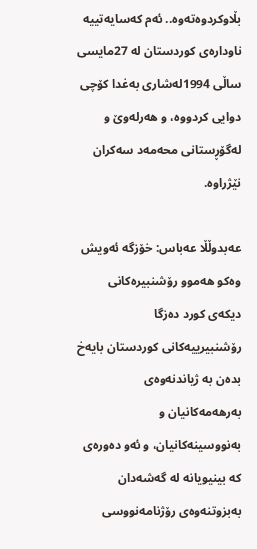بڵاوكردوه‌ته‌وه‌.. ئه‌م كه‌سایه‌تییه‌ ناوداره‌ی‌ كوردستان له‌ 27مایسی‌ ساڵی‌ 1994له‌شاری‌ به‌غدا كۆچی‌ دوایی كردووه‌، و هه‌رله‌وێ و له‌گۆڕستانی‌ محه‌مه‌د سه‌كران نێژراوه‌.

عه‌بدوڵڵا عه‌باس: خۆزگه‌ ئه‌ویش وه‌كو هه‌موو رۆشنبیره‌كانی‌ دیكه‌ی‌ كورد ده‌زگا رۆشنبیرییه‌كانی‌ كوردستان بایه‌خ بده‌ن به‌ ژیاندنه‌وه‌ی‌ به‌رهه‌مه‌كانیان و به‌نووسینه‌كانیان، و ئه‌و ده‌وره‌ی‌ كه‌ بینیویانه‌ له‌ گه‌شه‌دان به‌بزوتنه‌وه‌ی‌ رۆژنامه‌نووسی‌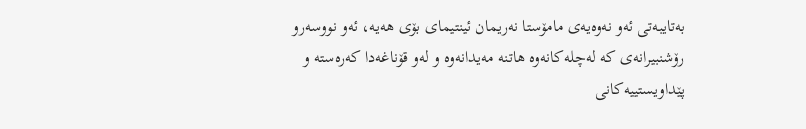به‌تایبه‌تی‌ ئه‌و نه‌وه‌یه‌ی‌ مامۆستا نه‌ریمان ئینتیمای‌ بۆی‌ هه‌یه‌، ئه‌و نووسه‌رو رۆشنبیرانه‌ی‌ كه‌ له‌چله‌كانه‌وه‌ هاتنه‌ مه‌یدانه‌وه‌ و له‌و قۆناغه‌دا كه‌ره‌سته‌ و پێداویستییه‌كانی‌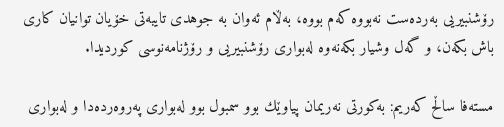رۆشنبیریی به‌رده‌ست نه‌بووه‌ كه‌م بووه‌، به‌ڵام ئه‌وان به‌ جوهدی‌ تایبه‌تی‌ خۆیان توانیان كاری‌ باش بكه‌ن، و گه‌ل وشیار بكه‌نه‌وه‌ له‌بواری‌ رۆشنبیریی و رۆژنامه‌نوسی‌ كوردیدا.

مسته‌فا ساڵح كه‌ریم: به‌كورتی‌ نه‌ریمان پیاوێك بوو سمبول بوو له‌بواری‌ په‌روه‌رده‌دا و له‌بواری‌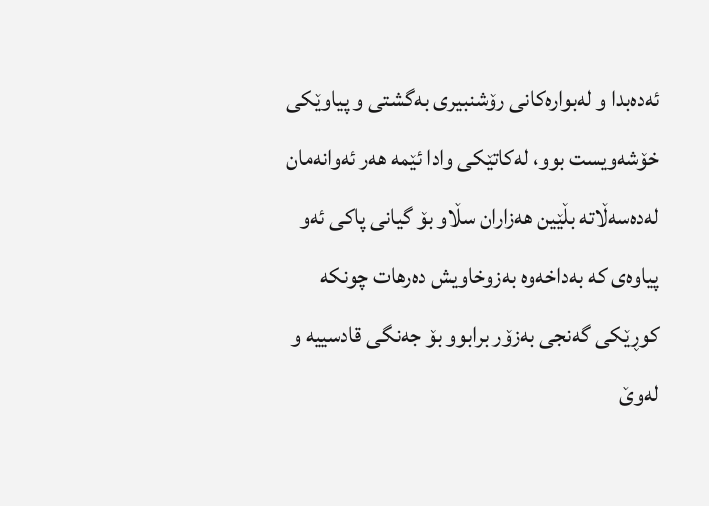ئه‌ده‌بدا و له‌بواره‌كانی‌ رۆشنبیری به‌گشتی‌ و پیاوێكی‌ خۆشه‌ویست بوو، له‌كاتێكی‌ وادا ئێمه‌ هه‌ر ئه‌وانه‌مان له‌ده‌سه‌ڵاته‌ بڵێین هه‌زاران سڵاو بۆ گیانی‌ پاكی‌ ئه‌و پیاوه‌ی‌ كه‌ به‌داخه‌وه‌ به‌زوخاویش ده‌رهات چونكه‌ كوڕێكی‌ گه‌نجی‌ به‌زۆر برابوو بۆ جه‌نگی‌ قادسییه‌ و له‌وێ‌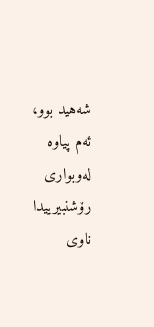شه‌هید بوو، ئه‌م پیاوه‌ له‌وبواری‌ رۆشنبیرییدا ناوی‌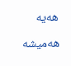هه‌یه‌ هه‌میشه‌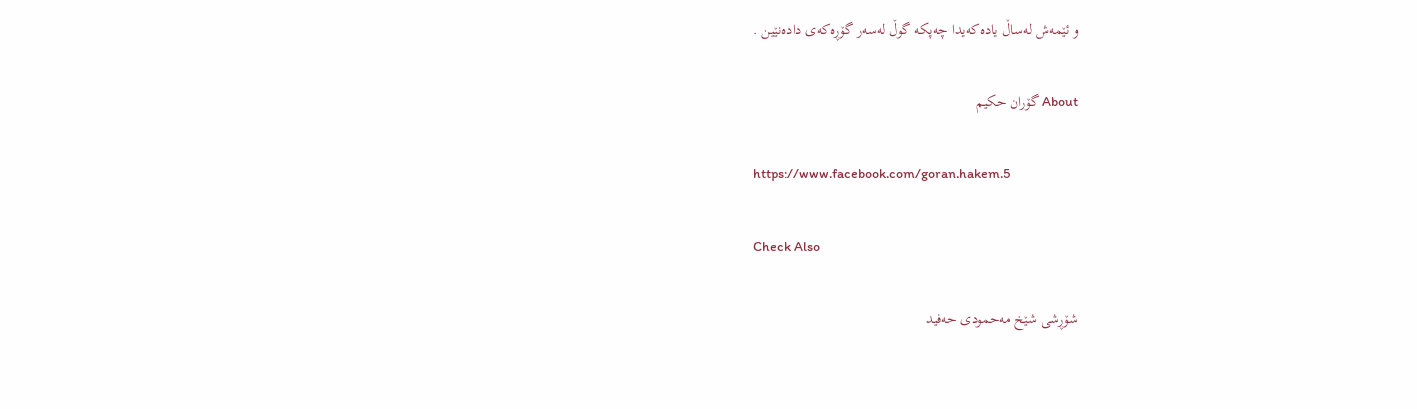و ئێمه‌ش له‌ساڵ یاده‌كه‌یدا چه‌پكه‌ گوڵ له‌سه‌ر گۆڕه‌كه‌ی‌ داده‌نێین .

About گۆران حكيم

https://www.facebook.com/goran.hakem.5

Check Also

شۆڕشی شێخ مەحمودی حەفید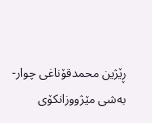ڕێژین محمدقۆناغی چوار-بەشی مێژووزانكۆی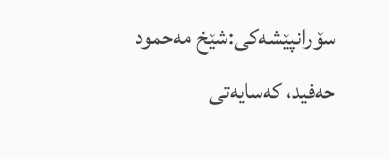سۆرانپێشەکی:شێخ مەحمود حەفید، کەسایەتی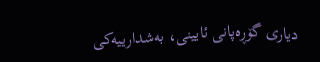دیاری گۆڕەپانی ئایینی، بەشدارییەکی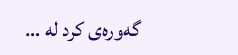گەورەی کرد لە …